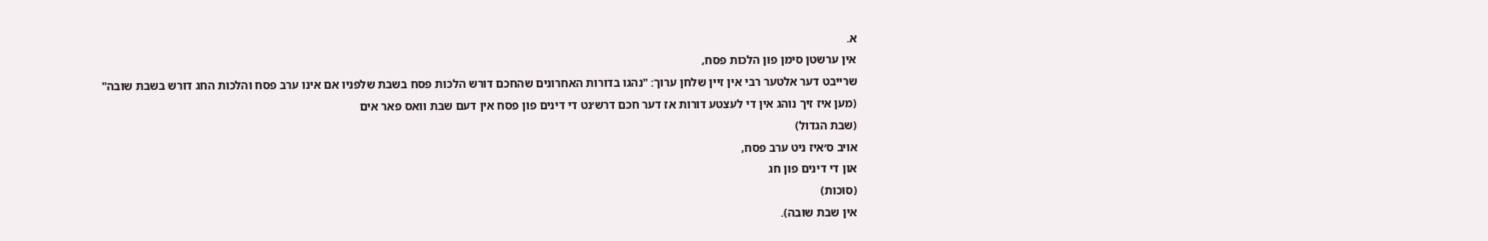א.
אין ערשטן סימן פון הלכות פסח,
שרייבט דער אלטער רבי אין זיין שלחן ערוך: "נהגו בדורות האחרונים שהחכם דורש הלכות פסח בשבת שלפניו אם אינו ערב פסח והלכות החג דורש בשבת שובה"
(מען איז זיך נוהג אין די לעצטע דורות אז דער חכם דרש׳נט די דינים פון פסח אין דעם שבת וואס פאר אים
(שבת הגדול)
אויב ס׳איז ניט ערב פסח,
און די דינים פון חג
(סוכות)
אין שבת שובה).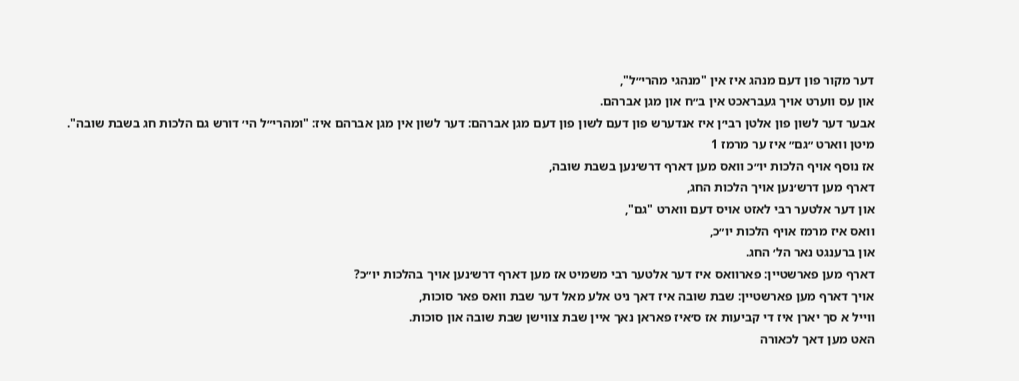דער מקור פון דעם מנהג איז אין "מנהגי מהרי״ל",
און עס ווערט אויך געבראכט אין ב״ח און מגן אברהם.
אבער דער לשון פון אלטן רבי׳ן איז אנדערש פון דעם לשון פון דעם מגן אברהם: דער לשון אין מגן אברהם איז: "ומהרי״ל הי׳ דורש גם הלכות חג בשבת שובה".
מיטן ווארט ״גם״ איז ער מרמז 1
אז נוסף אויף הלכות יו״כ וואס מען דארף דרש׳נען בשבת שובה,
דארף מען דרש׳נען אויך הלכות החג,
און דער אלטער רבי לאזט אויס דעם ווארט "גם",
וואס איז מרמז אויף הלכות יו״כ,
און ברענגט נאר הל׳ החג.
דארף מען פארשטיין: פארוואס איז דער אלטער רבי משמיט אז מען דארף דרש׳נען אויך בהלכות יו״כ?
אויך דארף מען פארשטיין: שבת שובה איז דאך ניט אלע מאל דער שבת וואס פאר סוכות,
ווייל א סך יארן איז די קביעות אז ס׳איז פאראן נאך איין שבת צווישן שבת שובה און סוכות.
האט מען דאך לכאורה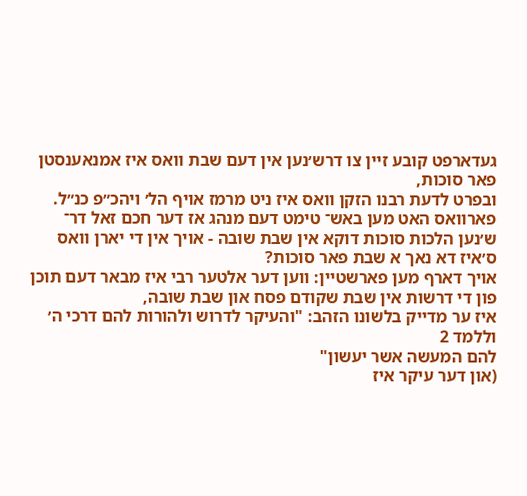געדארפט קובע זיין צו דרש׳נען אין דעם שבת וואס איז אמנאענסטן פאר סוכות,
ובפרט לדעת רבנו הזקן וואס איז ניט מרמז אויף הל׳ ױהכ״פ כנ״ל.
פארוואס האט מען באש־ טימט דעם מנהג אז דער חכם זאל דר־ ש׳נען הלכות סוכות דוקא אין שבת שובה - אויך אין די יארן וואס ס׳איז דא נאך א שבת פאר סוכות?
אויך דארף מען פארשטיין: ווען דער אלטער רבי איז מבאר דעם תוכן פון די דרשות אין שבת שקודם פסח און שבת שובה,
איז ער מדייק בלשונו הזהב: "והעיקר לדרוש ולהורות להם דרכי ה׳ וללמד 2
להם המעשה אשר יעשון"
(און דער עיקר איז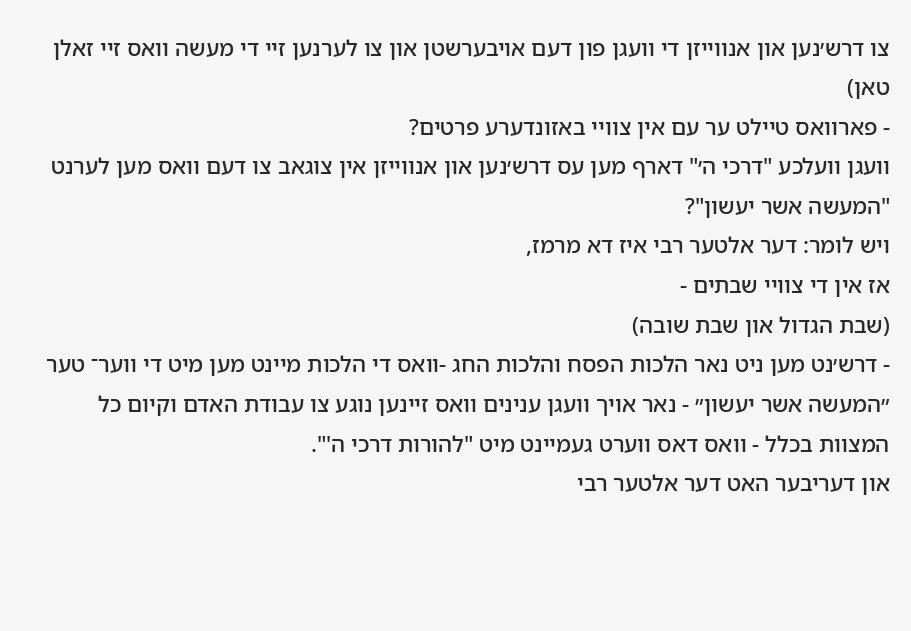צו דרש׳נען און אנווייזן די וועגן פון דעם אויבערשטן און צו לערנען זיי די מעשה וואס זיי זאלן טאן)
- פארוואס טיילט ער עם אין צוויי באזונדערע פרטים?
וועגן וועלכע "דרכי ה׳" דארף מען עס דרש׳נען און אנווייזן אין צוגאב צו דעם וואס מען לערנט "המעשה אשר יעשון"?
ויש לומר: דער אלטער רבי איז דא מרמז,
אז אין די צוויי שבתים -
(שבת הגדול און שבת שובה)
- דרש׳נט מען ניט נאר הלכות הפסח והלכות החג -וואס די הלכות מיינט מען מיט די ווער־ טער ״המעשה אשר יעשון״ - נאר אויך וועגן ענינים וואס זיינען נוגע צו עבודת האדם וקיום כל המצוות בכלל - וואס דאס ווערט געמיינט מיט "להורות דרכי ה'".
און דעריבער האט דער אלטער רבי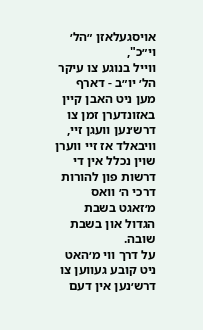אויסגעלאזן ״הל׳ וי״כ",
ווייל בנוגע צו עיקר הל׳ יו״ב - דארף מען ניט האבן קיין באזונדערן זמן צו דרש׳נען וועגן זיי,
וויבאלד אז זיי ווערן שוין נכלל אין די דרשות פון להורות דרכי ה׳ וואס מ׳זאגט בשבת הגדול און בשבת שובה.
על דרך ווי מ׳האט ניט קובע געווען צו דרש׳נען אין דעם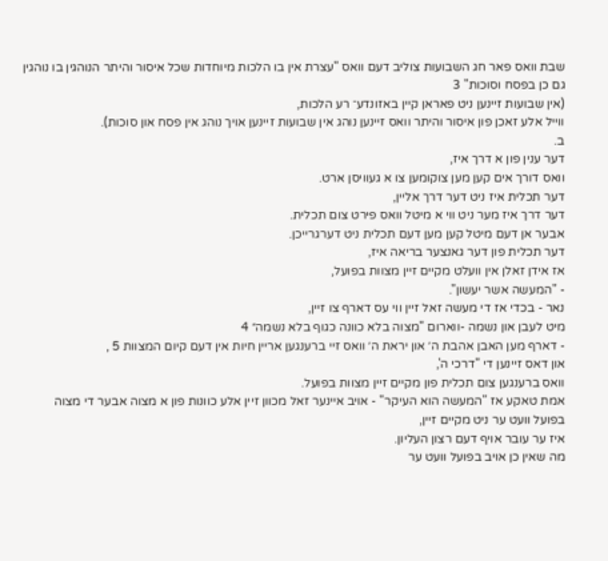שבת וואס פאר חג השבועות צוליב דעם וואס "עצרת אין בו הלכות מיוחדות שכל איסור והיתר הנוהגין בו נוהגין גם כן בפסח וסוכות" 3
(אין שבועות זיינען ניט פאראן קיין באזונדע־ רע הלכות,
ווייל אלע זאכן פון איסור והיתר וואס זיינען נוהג אין שבועות זיינען אויך נוהג אין פסח און סוכות).
ב.
דער ענין פון א דרך איז,
וואס דורך אים קען מען צוקומען צו א געוויסן ארט.
דער תכלית איז ניט דער דרך אליין,
דער דרך איז מער ניט ווי א מיטל וואס פירט צום תכלית.
אבער אן דעם מיטל קען מען דעם תכלית ניט דערגרייכן.
דער תכלית פון דער גאנצער בריאה איז,
אז אידן זאלן אין וועלט מקיים זיין מצוות בפועל,
- "המעשה אשר יעשון".
נאר - בכדי אז די מעשה זאל זיין ווי עס דארף צו זיין,
מיט לעבן און נשמה -ווארום "מצוה בלא כוונה כגוף בלא נשמה״ 4
- דארף מען האבן אהבת ה׳ און יראת ה׳ וואס זיי ברענגען אריין חיות אין דעם קיום המצוות 5 ,
און דאס זיינען די "דרכי ה',
וואס ברענגען צום תכלית פון מקיים זיין מצוות בפועל.
אמת טאקע אז "המעשה הוא העיקר" - אויב איינער זאל מכוון זיין אלע כוונות פון א מצוה אבער די מצוה בפועל וועט ער ניט מקיים זיין,
איז ער עובר אויף דעם רצון העליון.
מה שאין כן אויב בפועל וועט ער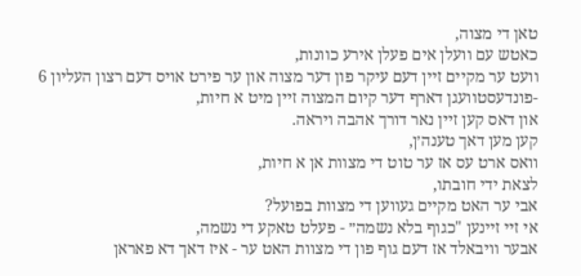טאן די מצוה,
כאטש עם וועלן אים פעלן אירע כוונות,
וועט ער מקיים זיין דעם עיקר פון דער מצוה און ער פירט אויס דעם רצון העליון 6
-פונדעסטוועגן דארף דער קיום המצוה זיין מיט א חיות,
און דאס קען זיין נאר דורך אהבה ויראה.
קען מען דאך טענה׳ן,
וואס ארט עס אז ער טוט די מצוות אן א חיות,
לצאת ידי חובתו,
אבי ער האט מקיים געווען די מצוות בפועל?
אי זיי זיינען "כגוף בלא נשמה״ - פעלט טאקע די נשמה,
אבער וויבאלד אז דעם גוף פון די מצוות האט ער - איז דאך דא פאראן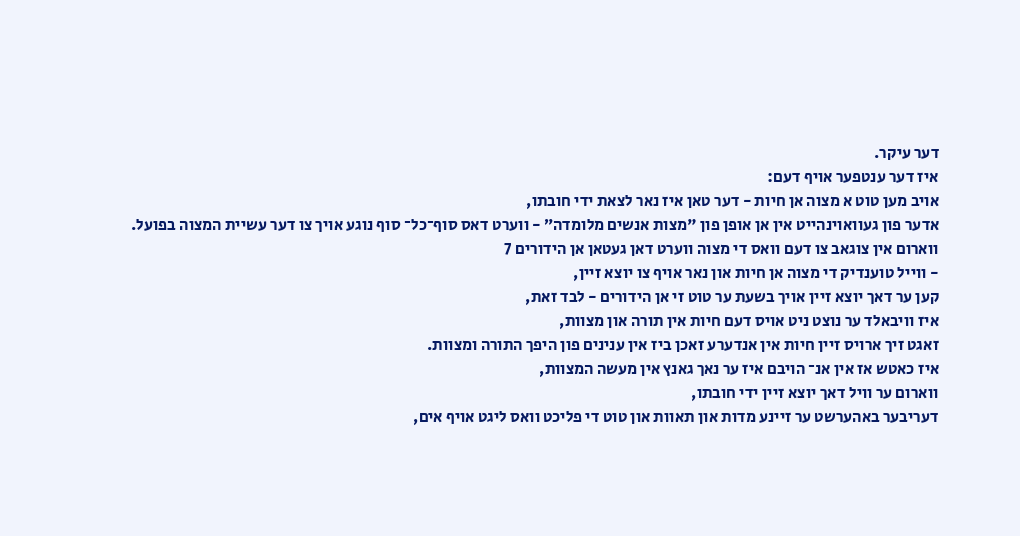דער עיקר.
איז דער ענטפער אויף דעם:
אויב מען טוט א מצוה אן חיות - דער טאן איז נאר לצאת ידי חובתו,
אדער פון געוואוינהייט אין אן אופן פון "מצות אנשים מלומדה״ - ווערט דאס סוף־כל־ סוף נוגע אויך צו דער עשיית המצוה בפועל.
ווארום אין צוגאב צו דעם וואס די מצוה ווערט דאן געטאן אן הידורים 7
- ווייל טוענדיק די מצוה אן חיות און נאר אויף צו יוצא זיין,
קען ער דאך יוצא זיין אויך בשעת ער טוט זי אן הידורים - לבד זאת,
איז וויבאלד ער נוצט ניט אויס דעם חיות אין תורה און מצוות,
זאגט זיך ארויס זיין חיות אין אנדערע זאכן ביז אין ענינים פון היפך התורה ומצוות.
איז כאטש אז אין אנ־ הויבם איז ער נאך גאנץ אין מעשה המצוות,
ווארום ער וויל דאך יוצא זיין ידי חובתו,
דעריבער באהערשט ער זיינע מדות און תאוות און טוט די פליכט וואס ליגט אויף אים,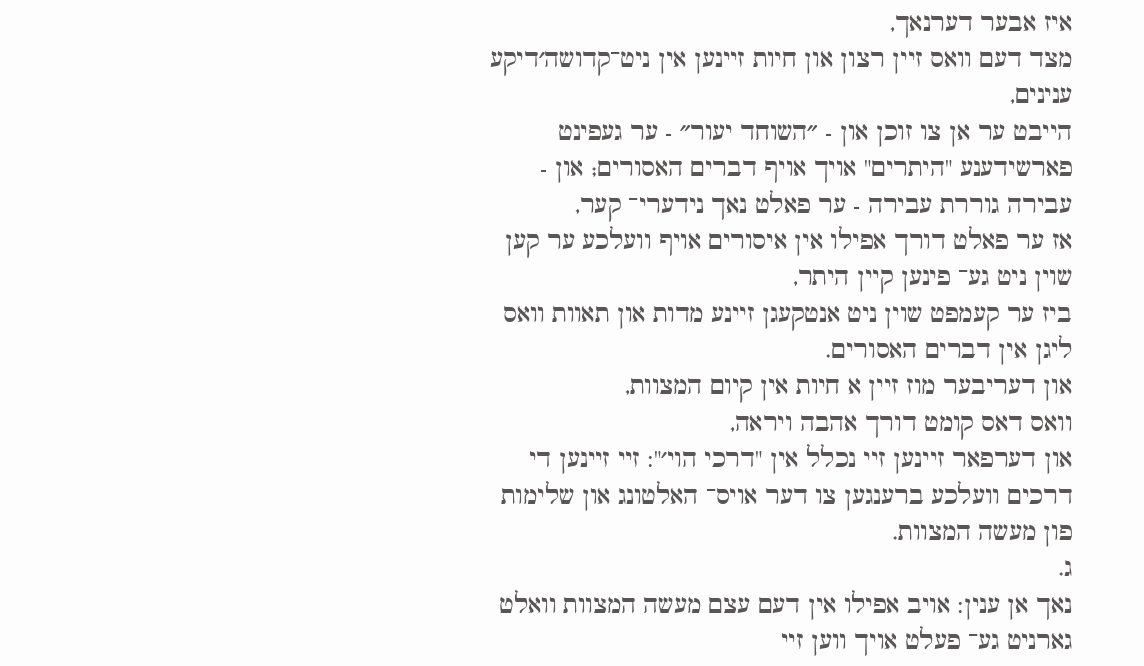איז אבער דערנאך,
מצד דעם וואס זיין רצון און חיות זיינען אין ניט־קדושה׳דיקע ענינים,
הייבט ער אן צו זוכן און - ״השוחד יעור״ - ער געפינט פארשידענע "היתרים" אויך אויף דברים האסורים; און - עבירה גוררת עבירה - ער פאלט נאך נידערי־ קער,
אז ער פאלט דורך אפילו אין איסורים אויף וועלכע ער קען שוין ניט גע־ פינען קיין היתר,
ביז ער קעמפט שוין ניט אנטקעגן זיינע מדות און תאוות וואס ליגן אין דברים האסורים.
און דעריבער מוז זיין א חיות אין קיום המצוות,
וואס דאס קומט דורך אהבה ויראה,
און דערפאר זיינען זיי נכלל אין "דרכי הוי׳": זיי זיינען די דרכים וועלכע ברענגען צו דער אויס־ האלטונג און שלימות פון מעשה המצוות.
ג.
נאך אן ענין: אויב אפילו אין דעם עצם מעשה המצוות וואלט גארניט גע־ פעלט אויך ווען זיי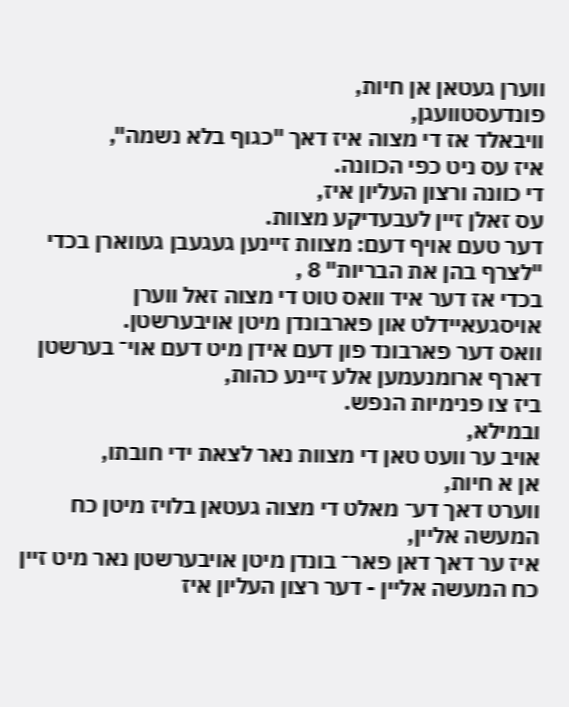ווערן געטאן אן חיות,
פונדעסטוועגן,
וויבאלד אז די מצוה איז דאך "כגוף בלא נשמה",
איז עס ניט כפי הכוונה.
די כוונה ורצון העליון איז,
עס זאלן זיין לעבעדיקע מצוות.
דער טעם אויף דעם: מצוות זיינען געגעבן געווארן בכדי "לצרף בהן את הבריות" 8 ,
בכדי אז דער איד וואס טוט די מצוה זאל ווערן אויסגעאיידלט און פארבונדן מיטן אויבערשטן.
וואס דער פארבונד פון דעם אידן מיט דעם אוי־ בערשטן דארף ארומנעמען אלע זיינע כהות,
ביז צו פנימיות הנפש.
ובמילא,
אויב ער וועט טאן די מצוות נאר לצאת ידי חובתו,
אן א חיות,
ווערט דאך דע־ מאלט די מצוה געטאן בלויז מיטן כח המעשה אליין,
איז ער דאך דאן פאר־ בונדן מיטן אויבערשטן נאר מיט זיין כח המעשה אליין - דער רצון העליון איז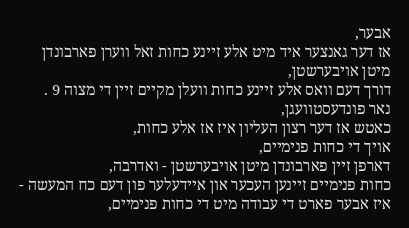אבער,
אז דער גאנצער איד מיט אלע זיינע כחות זאל ווערן פארבונדן מיטן אויבערשטן,
דורך דעם וואס אלע זיינע כחות וועלן מקיים זיין די מצוה 9 .
נאר פונדעסטוועגן,
כאטש אז דער רצון העליון איז אז אלע כחות,
אויך די כחות פנימיים,
דארפן זיין פארבונדן מיטן אויבערשטן - ואדרבה,
כחות פנימיים זיינען העכער און איידעלער פון דעם כח המעשה - איז אבער פארט די עבודה מיט די כחות פנימיים,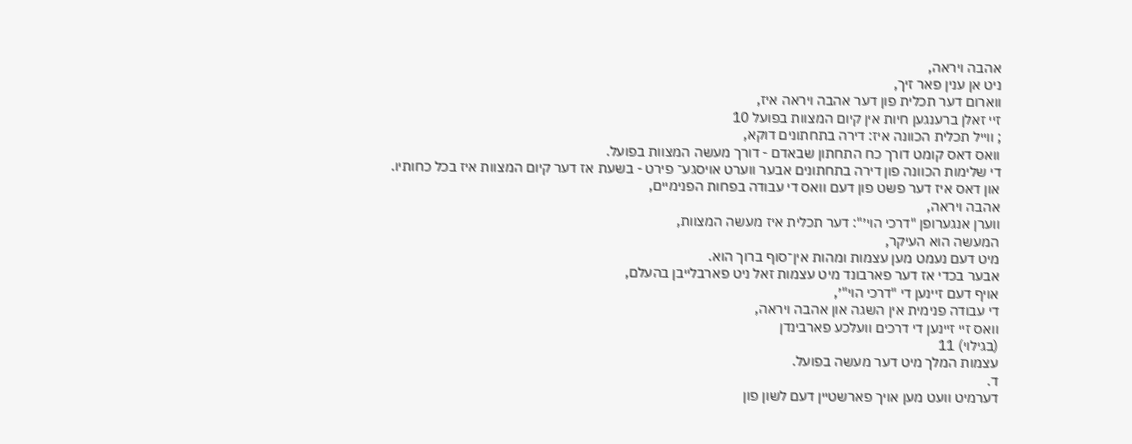אהבה ויראה,
ניט אן ענין פאר זיך,
ווארום דער תכלית פון דער אהבה ויראה איז,
זיי זאלן ברענגען חיות אין קיום המצוות בפועל 10
; ווייל תכלית הכוונה איז: דירה בתחתונים דוקא,
וואס דאס קומט דורך כח התחתון שבאדם - דורך מעשה המצוות בפועל.
די שלימות הכוונה פון דירה בתחתונים אבער ווערט אויסגע־ פירט - בשעת אז דער קיום המצוות איז בכל כחותיו.
און דאס איז דער פשט פון דעם וואס די עבודה בפחות הפנימיים,
אהבה ויראה,
ווערן אנגערופן "דרכי הוי׳": דער תכלית איז מעשה המצוות,
המעשה הוא העיקר,
מיט דעם נעמט מען עצמות ומהות אין־סוף ברוך הוא.
אבער בכדי אז דער פארבונד מיט עצמות זאל ניט פארבלייבן בהעלם,
אויף דעם זיינען די "דרכי הוי"׳,
די עבודה פנימית אין השגה און אהבה ויראה,
וואס זיי זיינען די דרכים וועלכע פארבינדן
(בגילוי) 11
עצמות המלך מיט דער מעשה בפועל.
ד.
דערמיט וועט מען אויך פארשטיין דעם לשון פון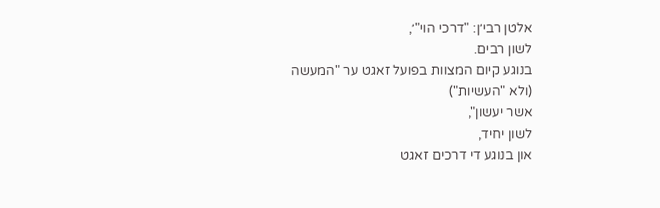אלטן רבי׳ן: "דרכי הוי"׳,
לשון רבים.
בנוגע קיום המצוות בפועל זאגט ער "המעשה
(ולא "העשיות")
אשר יעשון",
לשון יחיד,
און בנוגע די דרכים זאגט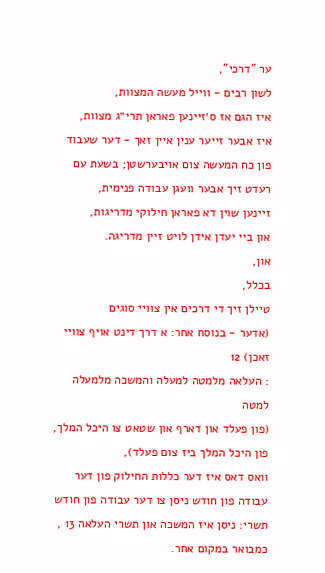ער "דרכי",
לשון רבים - ווייל מעשה המצוות,
איז הגם אז ס׳זיינען פאראן תרי״ג מצוות,
איז אבער זייער ענין איין זאך - דער שעבוד פון כח המעשה צום אויבערשטן; בשעת עם רעדט זיך אבער וועגן עבודה פנימית,
זיינען שוין דא פאראן חילוקי מדריגות,
און ביי יעדן אידן לויט זיין מדריגה.
און,
בכלל,
טיילן זיך די דרכים אין צוויי סוגים
(אדער - בנוסח אחר: א דרך דינט אויף צוויי זאכן) 12
: העלאה מלמטה למעלה והמשכה מלמעלה למטה
(פון פעלד און דארף און שטאט צו היכל המלך,
פון היכל המלך ביז צום פעלד),
וואס דאס איז דער כללות החילוק פון דער עבודה פון חודש ניסן צו דער עבודה פון חודש תשרי: ניסן איז המשכה און תשרי העלאה 13 ,
כמבואר במקום אחר.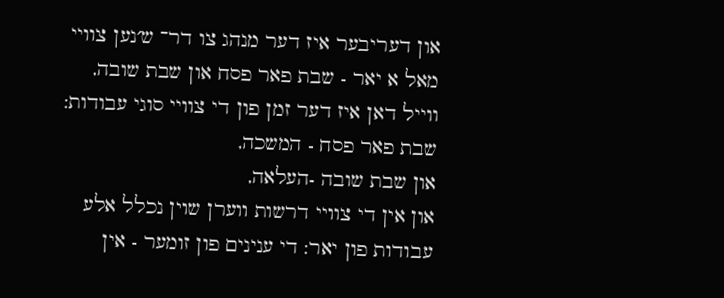און דעריבער איז דער מנהג צו דר־ ש׳נען צוויי מאל א יאר - שבת פאר פסח און שבת שובה,
ווייל דאן איז דער זמן פון די צוויי סוגי עבודות: שבת פאר פסח - המשכה,
און שבת שובה -העלאה,
און אין די צוויי דרשות ווערן שוין נכלל אלע עבודות פון יאר: די ענינים פון זומער - אין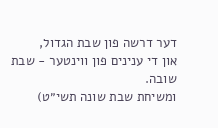דער דרשה פון שבת הגדול,
און די ענינים פון ווינטער - שבת שובה.
ומשיחת שבת שונה תשי״ט)